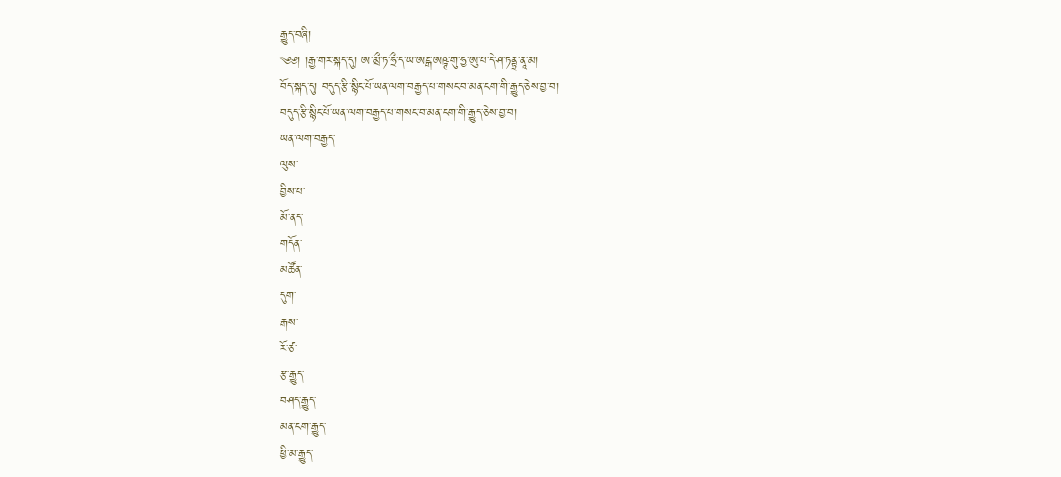རྒྱུད་བཞི།
༄༅། །རྒྱ་གར་སྐད་དུ། ཨ་མྲྀ་ཏ་ཧྲྀ་ད་ཡ་ཨངྒ་ཨཥྚ་གུ་ཧྱ་ཨུ་པ་དེ་ཤ་ཏནྟྲ་ནཱ་མ།
བོད་སྐད་དུ། བདུད་རྩི་སྙིང་པོ་ཡན་ལག་བརྒྱད་པ་གསང་བ་མན་ངག་གི་རྒྱུད་ཅེས་བྱ་བ།
བདུད་རྩི་སྙིང་པོ་ཡན་ལག་བརྒྱད་པ་གསང་བ་མན་ངག་གི་རྒྱུད་ཅེས་བྱ་བ།
ཡན་ལག་བརྒྱད་
ལུས་
བྱིས་པ་
མོ་ནད་
གདོན་
མཚོན་
དུག་
རྒས་
རོ་ཙ་
རྩ་རྒྱུད་
བཤད་རྒྱུད་
མན་ངག་རྒྱུད་
ཕྱི་མ་རྒྱུད་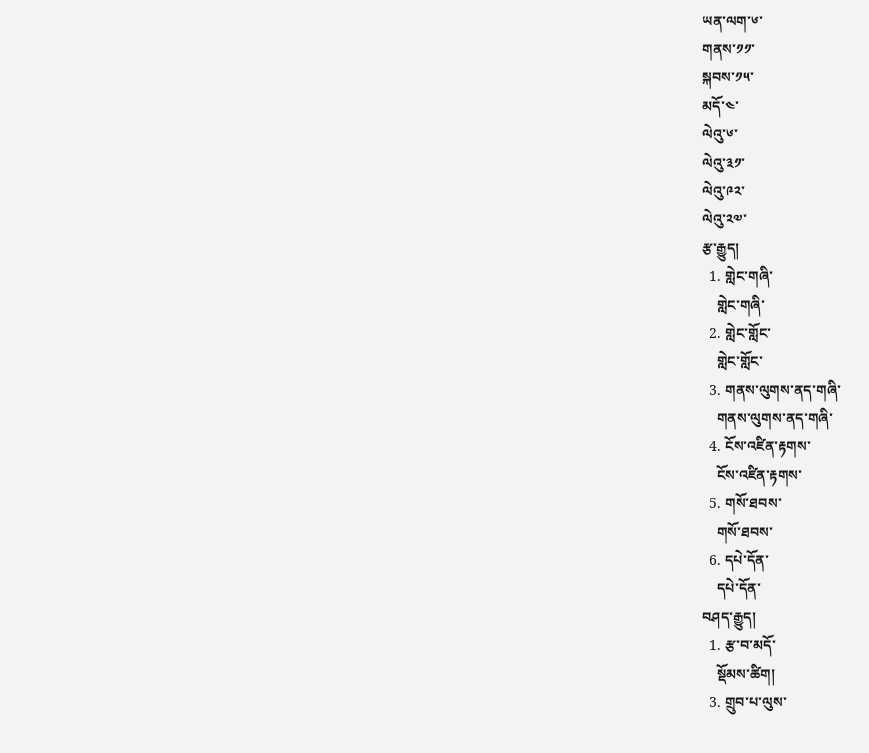ཡན་ལག་༦་
གནས་༡༡་
སྐབས་༡༥་
མདོ་༤་
ལེའུ་༦་
ལེའུ་༣༡་
ལེའུ་༩༢་
ལེའུ་༢༧་
རྩ་རྒྱུད།
  1. གླེང་གཞི་
    གླེང་གཞི་
  2. གླེང་གློང་
    གླེང་གློང་
  3. གནས་ལུགས་ནད་གཞི་
    གནས་ལུགས་ནད་གཞི་
  4. ངོས་འཛིན་རྟགས་
    ངོས་འཛིན་རྟགས་
  5. གསོ་ཐབས་
    གསོ་ཐབས་
  6. དཔེ་དོན་
    དཔེ་དོན་
བཤད་རྒྱུད།
  1. རྩ་བ་མདོ་
    སྡོམས་ཚིག།
  3. གྲུབ་པ་ལུས་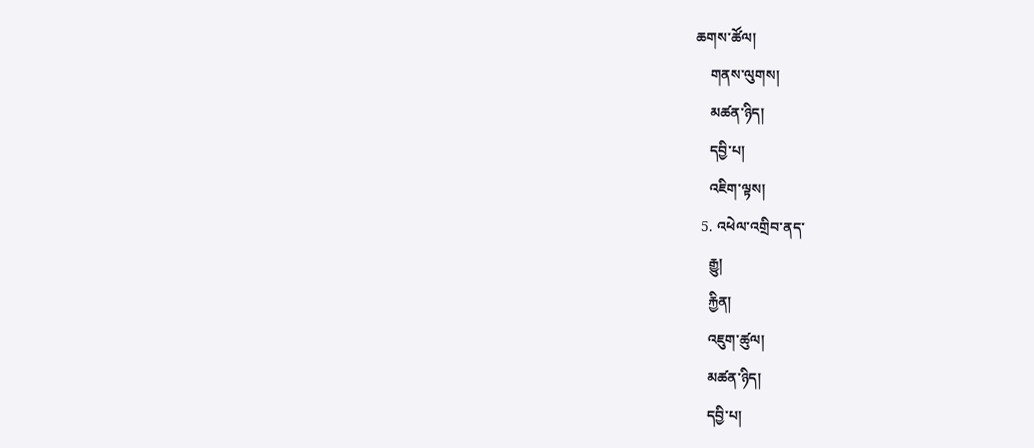ཆགས་ཚོལ།
    གནས་ལུགས།
    མཚན་ཉིད།
    དབྱི་པ།
    འཇིག་ལྟས།
  5. འཕེལ་འགྲིབ་ནད་
    རྒྱུ།
    རྐྱིན།
    འཇུག་ཚུལ།
    མཚན་ཉིད།
    དབྱི་པ།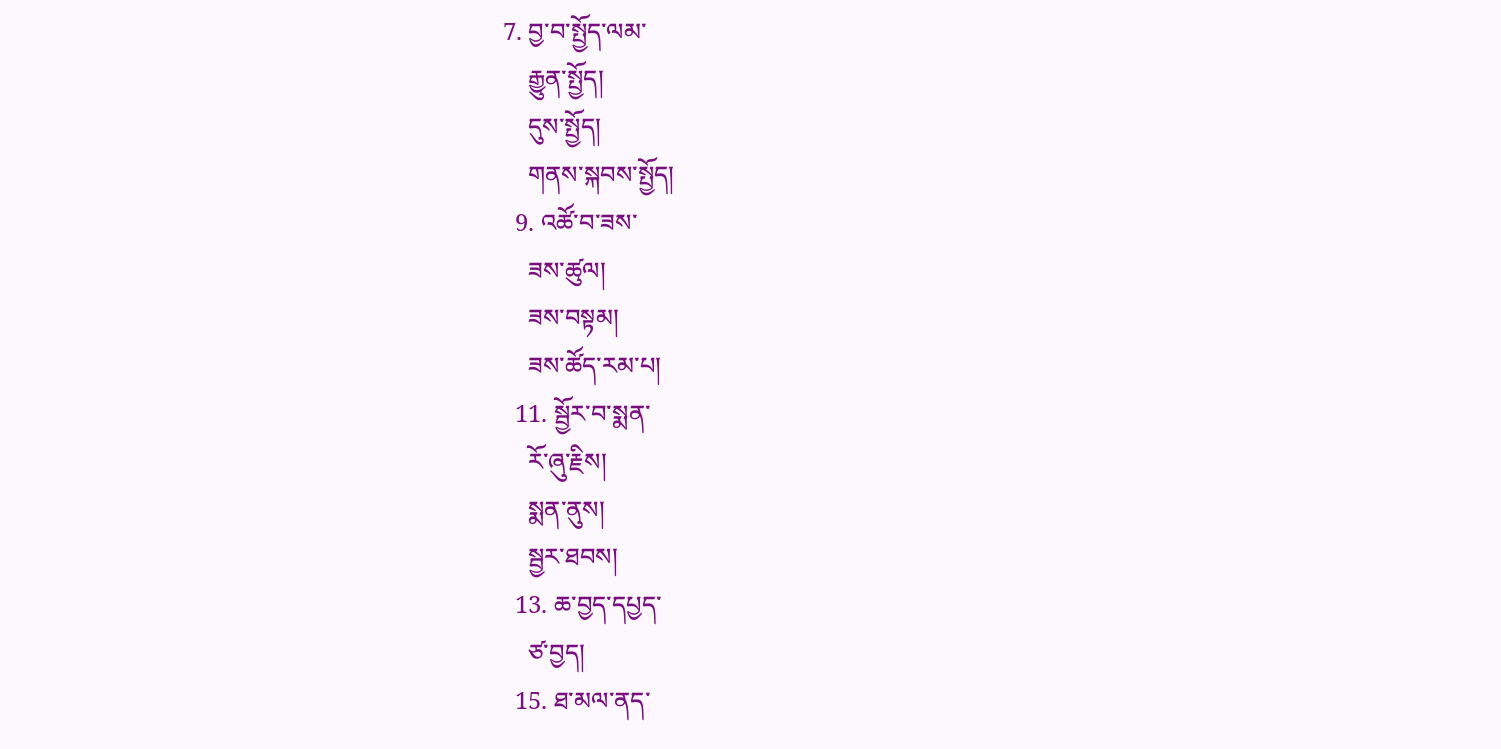7. བྱ་བ་སྤྱོད་ལམ་
    རྒྱུན་སྤྱོད།
    དུས་སྤྱོད།
    གནས་སྐབས་སྤྱོད།
  9. འཚོ་བ་ཟས་
    ཟས་ཚུལ།
    ཟས་བསྟམ།
    ཟས་ཚོད་རམ་པ།
  11. སྦྱོར་བ་སྨན་
    རོ་ཞུ་རྗིས།
    སྨན་ནུས།
    སྦྱར་ཐབས།
  13. ཆ་བྱད་དཔྱད་
    ཙ་བྱད།
  15. ཐ་མལ་ནད་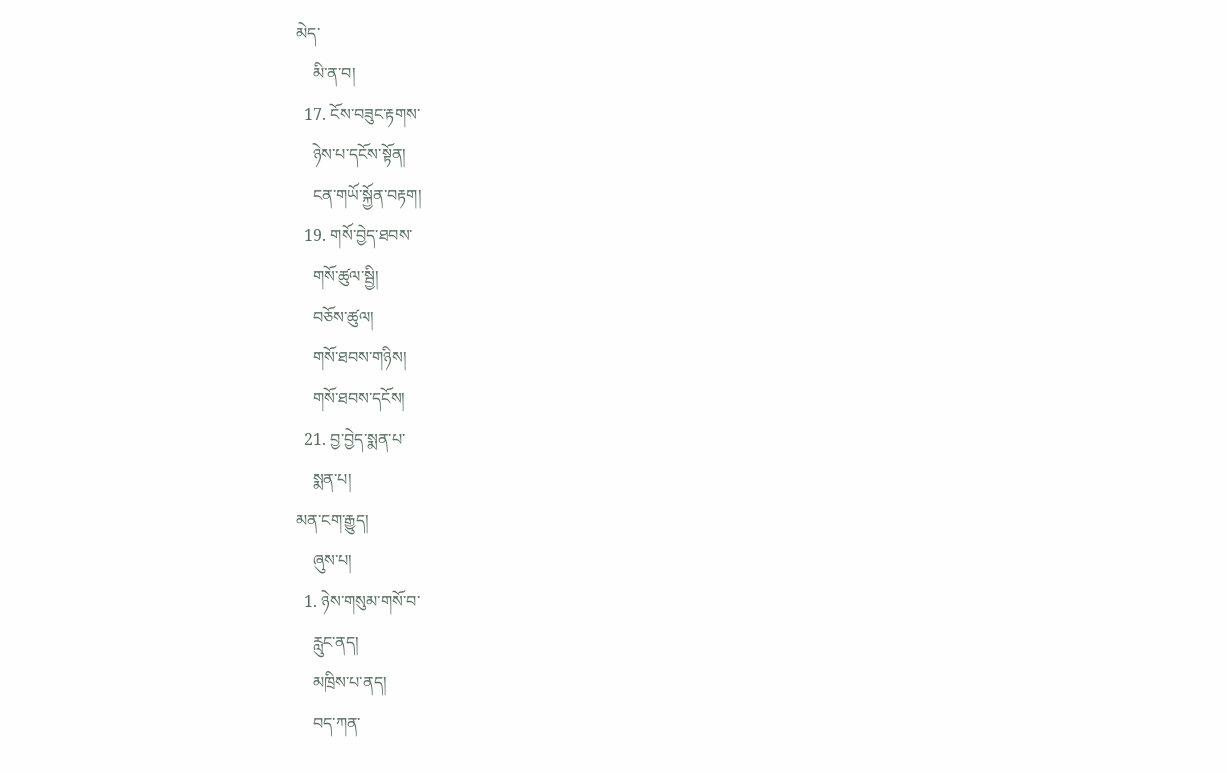མེད་
    མི་ན་བ།
  17. ངོས་བཟུང་རྟགས་
    ཉེས་པ་དངོས་སྟོན།
    ངན་གཡོ་སྐྱོན་བརྟག།
  19. གསོ་བྱེད་ཐབས་
    གསོ་ཚུལ་སྦྱི།
    བཅོས་ཚུལ།
    གསོ་ཐབས་གཉིས།
    གསོ་ཐབས་དངོས།
  21. བྱ་བྱེད་སྨན་པ་
    སྨན་པ།
མན་ངག་རྒྱུད།
    ཞུས་པ།
  1. ཉེས་གསུམ་གསོ་བ་
    རླུང་ནད།
    མཁྲིས་པ་ནད།
    བད་ཀན་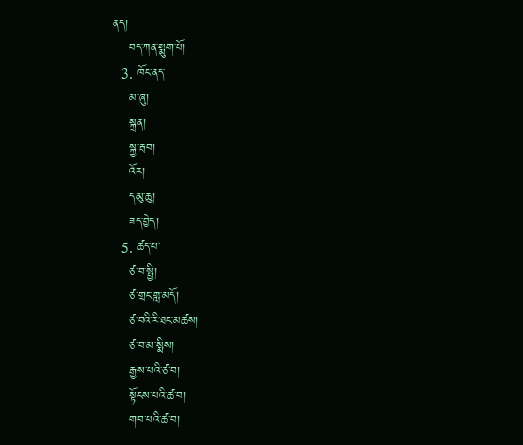ནད།
    བད་ཀན་སྨུག་པོ།
  3. ཁོང་ནད་
    མ་ཞུ།
    སྐྲན།
    སྐྱ་རྦབ།
    འོར།
    དམུ་ཆུ།
    ཟད་བྱེད།
  5. ཚད་པ་
    ཙ་བ་སྤྱི།
    ཙ་གྲང་གླ་མདོ།
    ཙ་བའི་རི་ཐང་མཚས།
    ཙ་བ་མ་སྨིས།
    རྒྱས་པའི་ཙ་བ།
    སྟོངས་པའི་ཚ་བ།
    གབ་པའི་ཚ་བ།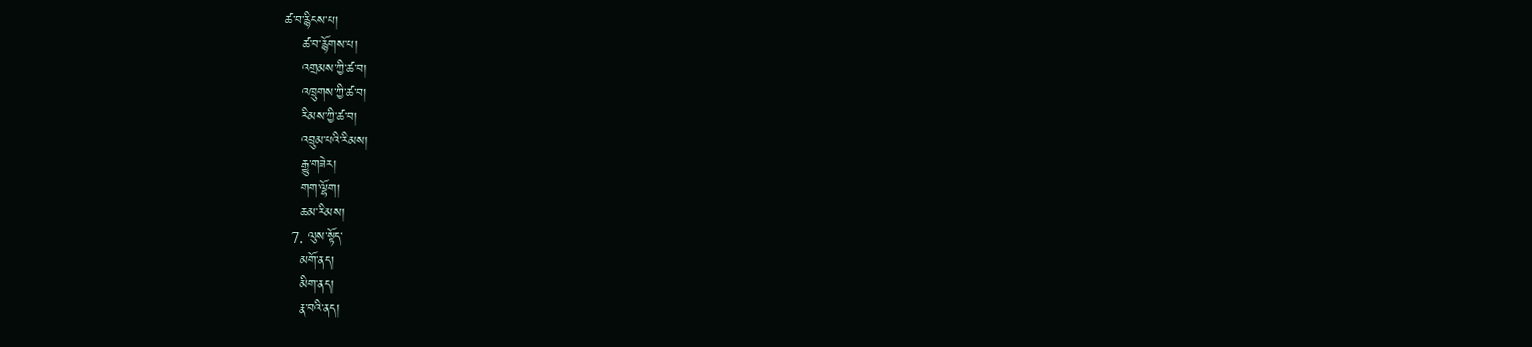ཚ་བ་རྙིངས་པ།
    ཚ་བ་རྙོགས་པ།
    འགྲམས་ཀྱི་ཚ་བ།
    འཁྲུགས་ཀྱི་ཚ་བ།
    རིམས་ཀྱི་ཚ་བ།
    འབྲུམ་པའི་རིམས།
    རྒྱུ་གཟེར།
    གག་ལྷོག།
    ཆམ་རིམས།
  7. ལུས་སྟོད་
    མགོ་ནད།
    མིག་ནད།
    རྣ་བའི་ནད།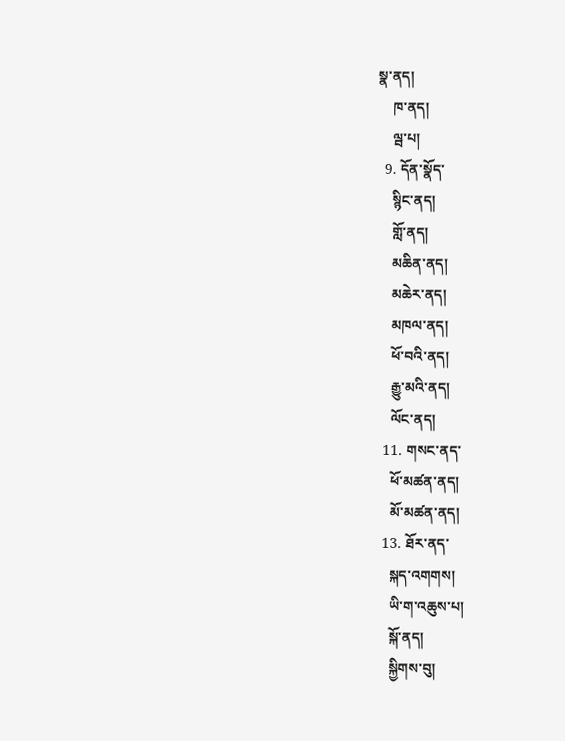སྣ་ནད།
    ཁ་ནད།
    ལྦ་པ།
  9. དོན་སྣོད་
    སྙིང་ནད།
    གློ་ནད།
    མཆིན་ནད།
    མཆེར་ནད།
    མཁལ་ནད།
    ཕོ་བའི་ནད།
    རྒྱུ་མའི་ནད།
    ལོང་ནད།
  11. གསང་ནད་
    ཕོ་མཚན་ནད།
    མོ་མཚན་ནད།
  13. ཐོར་ནད་
    སྐད་འགགས།
    ཡི་ག་འཆུས་པ།
    སྐོ་ནད།
    སྐྱིགས་བུ།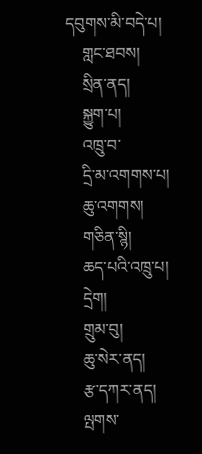དབུགས་མི་བདེ་པ།
    གླང་ཐབས།
    སྲིན་ནད།
    སྐྱུག་པ།
    འཁྲུ་བ་
    དྲི་མ་འགགས་པ།
    ཆུ་འགགས།
    གཅིན་སྙི།
    ཆད་པའི་འཁྲུ་པ།
    དྲེག།
    གྲུམ་བུ།
    ཆུ་སེར་ནད།
    རྩ་དཀར་ནད།
    ལྤགས་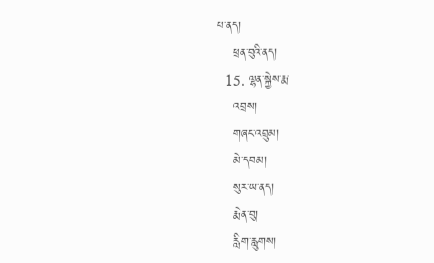པ་ནད།
    ཕྲན་བུའི་ནད།
  15. ལྷན་སྐྱེས་རྨ་
    འབྲས།
    གཞང་འབྲུམ།
    མེ་དབམ།
    སུར་ཡ་ནད།
    རྨེན་བུ།
    རླིག་རླུགས།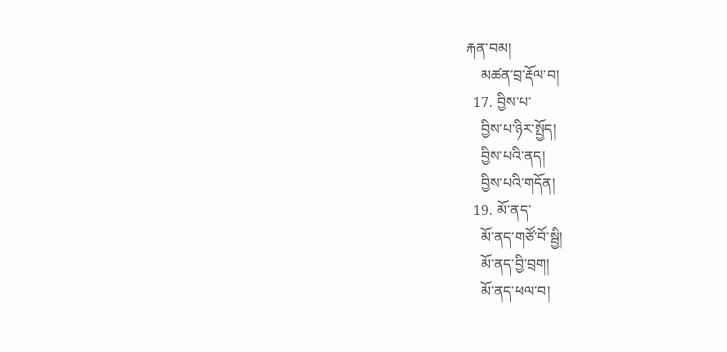རྐན་བམ།
    མཚན་བྲ་རྡོལ་བ།
  17. བྱིས་པ་
    བྱིས་པ་ཉིར་སྤྱོད།
    བྱིས་པའི་ནད།
    བྱིས་པའི་གདོན།
  19. མོ་ནད་
    མོ་ནད་གཙོ་བོ་སྦྱི།
    མོ་ནད་བྱི་བྲག།
    མོ་ནད་ཕལ་བ།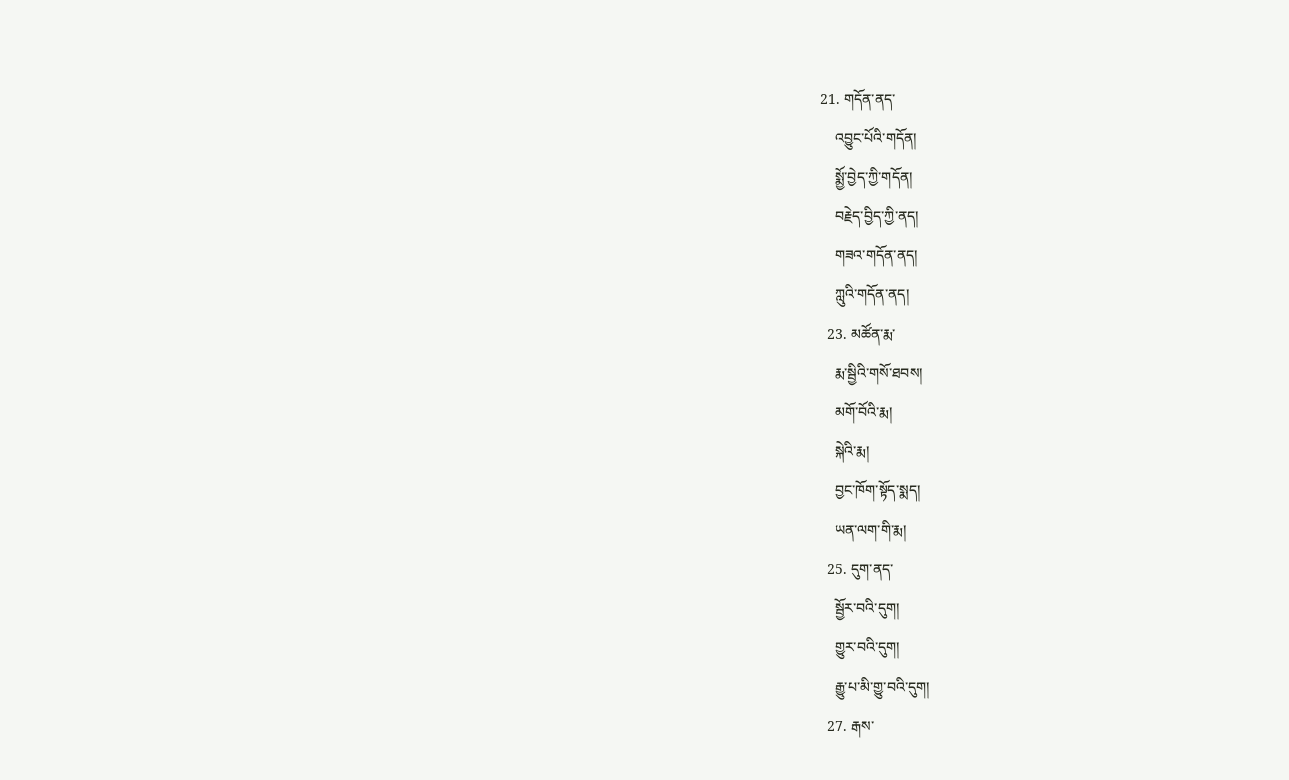21. གདོན་ནད་
    འབྱུང་པོའི་གདོན།
    སྨྱོ་བྱེད་ཀྱི་གདོན།
    བརྗེད་བྱིད་ཀྱི་ནད།
    གཟའ་གདོན་ནད།
    ཀླུའི་གདོན་ནད།
  23. མཚོན་རྨ་
    རྨ་སྦྱིའི་གསོ་ཐབས།
    མགོ་བོའི་རྨ།
    སྐེའི་རྨ།
    བྱང་ཁོག་སྟོད་སྨད།
    ཡན་ལག་གི་རྨ།
  25. དུག་ནད་
    སྦྱོར་བའི་དུག།
    གྱུར་བའི་དུག།
    རྒྱུ་པ་མི་གྱུ་བའི་དུག།
  27. རྒས་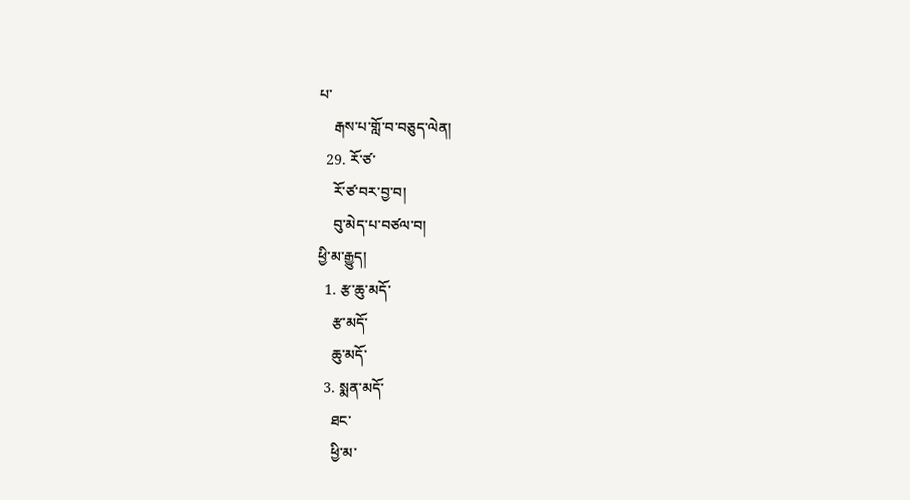པ་
    རྒས་པ་གློ་བ་བཅུད་ལེན།
  29. རོ་ཙ་
    རོ་ཙ་བར་བྱ་བ།
    བུ་མེད་པ་བཙལ་བ།
ཕྱི་མ་རྒྱུད།
  1. རྩ་ཆུ་མདོ་
    རྩ་མདོ་
    ཆུ་མདོ་
  3. སྨན་མདོ་
    ཐང་
    ཕྱི་མ་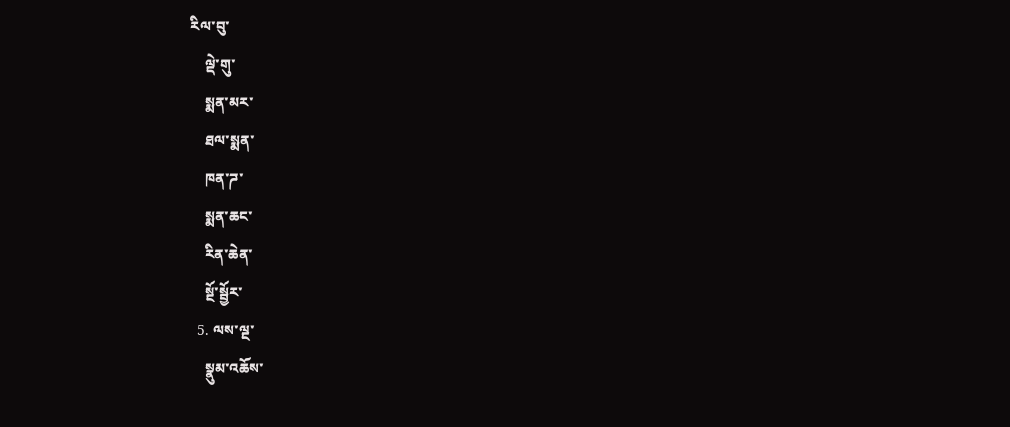རིལ་བུ་
    ལྡེ་གུ་
    སྨན་མར་
    ཐལ་སྨན་
    ཁན་ཌ་
    སྨན་ཆང་
    རིན་ཆེན་
    སྔོ་སྦྱོར་
  5. ལས་ལྔ་
    སྣུམ་འཆོས་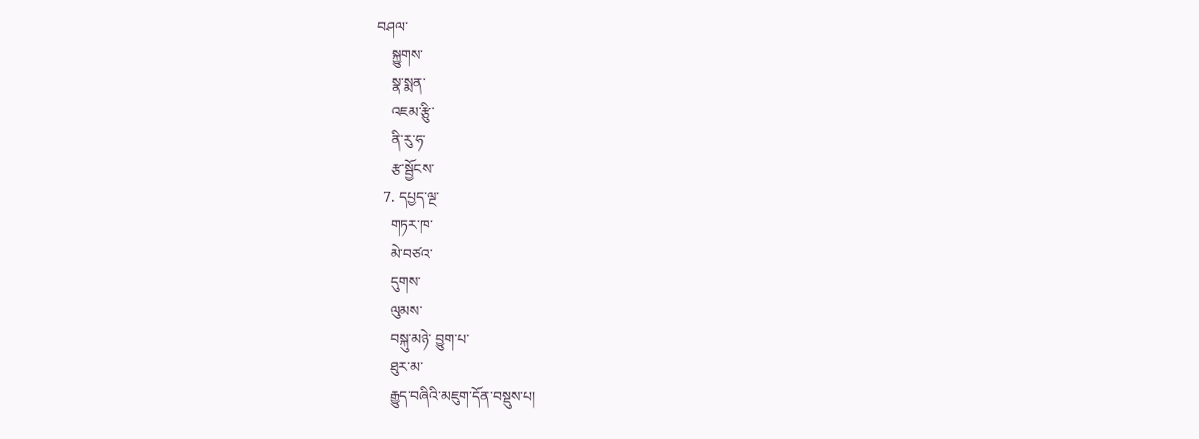བཤལ་
    སྐྱུགས་
    སྣ་སྨན་
    འཇམ་རྩིུ་
    ནི་རུ་ཧ་
    རྩ་སྦྱོངས་
  7. དཔྱད་ལྔ་
    གཏར་ཁ་
    མེ་བཙའ་
    དུགས་
    ལུམས་
    བསྐུ་མཉེ་ བྱུག་པ་
    ཐུར་མ་
    རྒྱུད་བཞིའི་མཇུག་དོན་བསྡུས་པ།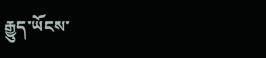རྒྱུད་ཡོངས་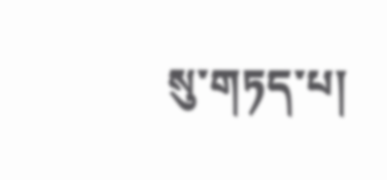སུ་གཏད་པ།